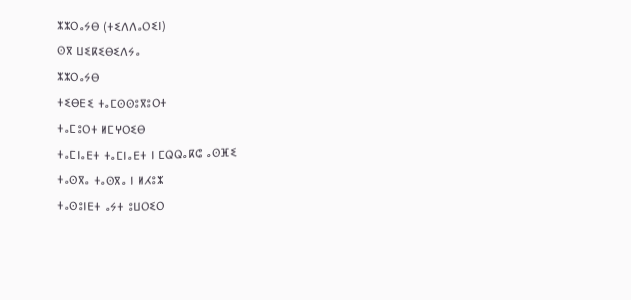ⵣⵣⵔⴰⵢⴱ (ⵜⵉⴷⴷⴰⵔⵉⵏ)
ⵙⴳ ⵡⵉⴽⵉⴱⵉⴷⵢⴰ
ⵣⵣⵔⴰⵢⴱ
ⵜⵉⴱⴹⵉ ⵜⴰⵎⵙⵙⵓⴳⵓⵔⵜ
ⵜⴰⵎⵓⵔⵜ ⵍⵎⵖⵔⵉⴱ
ⵜⴰⵎⵏⴰⴹⵜ ⵜⴰⵎⵏⴰⴹⵜ ⵏ ⵎⵕⵕⴰⴽⵛ ⴰⵙⴼⵉ
ⵜⴰⵙⴳⴰ ⵜⴰⵙⴳⴰ ⵏ ⵍⵃⵓⵣ
ⵜⴰⵙⵓⵏⴹⵜ ⴰⵢⵜ ⵓⵡⵔⵉⵔ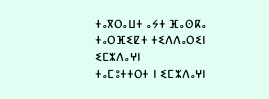ⵜⴰⴳⵔⴰⵡⵜ ⴰⵢⵜ ⴼⴰⵙⴽⴰ
ⵜⴰⵔⴼⵉⵇⵜ ⵜⵉⴷⴷⴰⵔⵉⵏ
ⵉⵎⵣⴷⴰⵖⵏ
ⵜⴰⵎⵓⵜⵜⵔⵜ ⵏ ⵉⵎⵣⴷⴰⵖⵏ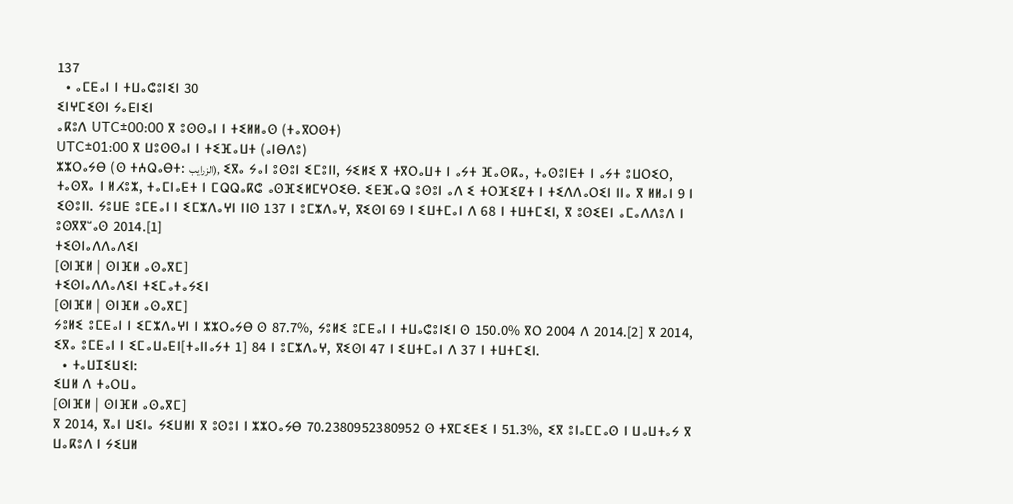137
  • ⴰⵎⴹⴰⵏ ⵏ ⵜⵡⴰⵛⵓⵏⵉⵏ 30
ⵉⵏⵖⵎⵉⵙⵏ ⵢⴰⴹⵏⵉⵏ
ⴰⴽⵓⴷ UTC±00:00 ⴳ ⵓⵙⵙⴰⵏ ⵏ ⵜⵉⵍⵍⴰⵙ (ⵜⴰⴳⵔⵙⵜ)
UTC±01:00 ⴳ ⵡⵓⵙⵙⴰⵏ ⵏ ⵜⵉⴼⴰⵡⵜ (ⴰⵏⴱⴷⵓ)
ⵣⵣⵔⴰⵢⴱ (ⵙ ⵜⵄⵕⴰⴱⵜ: الزرايب), ⵉⴳⴰ ⵢⴰⵏ ⵓⵙⵓⵏ ⵉⵎⵓⵏⵏ, ⵢⵉⵍⵉ ⴳ ⵜⴳⵔⴰⵡⵜ ⵏ ⴰⵢⵜ ⴼⴰⵙⴽⴰ, ⵜⴰⵙⵓⵏⴹⵜ ⵏ ⴰⵢⵜ ⵓⵡⵔⵉⵔ, ⵜⴰⵙⴳⴰ ⵏ ⵍⵃⵓⵣ, ⵜⴰⵎⵏⴰⴹⵜ ⵏ ⵎⵕⵕⴰⴽⵛ ⴰⵙⴼⵉⵍⵎⵖⵔⵉⴱ. ⵉⴹⴼⴰⵕ ⵓⵙⵓⵏ ⴰⴷ ⵉ ⵜⵔⴼⵉⵇⵜ ⵏ ⵜⵉⴷⴷⴰⵔⵉⵏ ⵏⵏⴰ ⴳ ⵍⵍⴰⵏ 9 ⵏ ⵉⵙⵓⵏⵏ. ⵢⵓⵡⴹ ⵓⵎⴹⴰⵏ ⵏ ⵉⵎⵣⴷⴰⵖⵏ ⵏⵏⵙ 137 ⵏ ⵓⵎⵣⴷⴰⵖ, ⴳⵉⵙⵏ 69 ⵏ ⵉⵡⵜⵎⴰⵏ ⴷ 68 ⵏ ⵜⵡⵜⵎⵉⵏ, ⴳ ⵓⵙⵉⴹⵏ ⴰⵎⴰⴷⴷⵓⴷ ⵏ ⵓⵙⴳⴳⵯⴰⵙ 2014.[1]
ⵜⵉⵙⵏⴰⴷⴷⴰⴷⵉⵏ
[ⵙⵏⴼⵍ | ⵙⵏⴼⵍ ⴰⵙⴰⴳⵎ]
ⵜⵉⵙⵏⴰⴷⴷⴰⴷⵉⵏ ⵜⵉⵎⴰⵜⴰⵢⵉⵏ
[ⵙⵏⴼⵍ | ⵙⵏⴼⵍ ⴰⵙⴰⴳⵎ]
ⵢⵓⵍⵉ ⵓⵎⴹⴰⵏ ⵏ ⵉⵎⵣⴷⴰⵖⵏ ⵏ ⵣⵣⵔⴰⵢⴱ ⵙ 87.7%, ⵢⵓⵍⵉ ⵓⵎⴹⴰⵏ ⵏ ⵜⵡⴰⵛⵓⵏⵉⵏ ⵙ 150.0% ⴳⵔ 2004 ⴷ 2014.[2] ⴳ 2014, ⵉⴳⴰ ⵓⵎⴹⴰⵏ ⵏ ⵉⵎⴰⵡⴰⴹⵏ[ⵜⴰⵏⵏⴰⵢⵜ 1] 84 ⵏ ⵓⵎⵣⴷⴰⵖ, ⴳⵉⵙⵏ 47 ⵏ ⵉⵡⵜⵎⴰⵏ ⴷ 37 ⵏ ⵜⵡⵜⵎⵉⵏ.
  • ⵜⴰⵡⵊⵉⵡⵉⵏ:
ⵉⵡⵍ ⴷ ⵜⴰⵔⵡⴰ
[ⵙⵏⴼⵍ | ⵙⵏⴼⵍ ⴰⵙⴰⴳⵎ]
ⴳ 2014, ⴳⴰⵏ ⵡⵉⵏⴰ ⵢⵉⵡⵍⵏ ⴳ ⵓⵙⵓⵏ ⵏ ⵣⵣⵔⴰⵢⴱ 70.2380952380952 ⵙ ⵜⴳⵎⵉⴹⵉ ⵏ 51.3%, ⵉⴳ ⵓⵏⴰⵎⵎⴰⵙ ⵏ ⵡⴰⵡⵜⴰⵢ ⴳ ⵡⴰⴽⵓⴷ ⵏ ⵢⵉⵡⵍ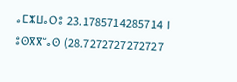ⴰⵎⵣⵡⴰⵔⵓ 23.1785714285714 ⵏ ⵓⵙⴳⴳⵯⴰⵙ (28.7272727272727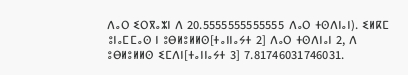ⴷⴰⵔ ⵉⵔⴳⴰⵣⵏ ⴷ 20.5555555555555 ⴷⴰⵔ ⵜⵙⴷⵏⴰⵏ). ⵉⵍⴽⵎ ⵓⵏⴰⵎⵎⴰⵙ ⵏ ⵓⴱⵍⵓⵍⵍⵙ[ⵜⴰⵏⵏⴰⵢⵜ 2] ⴷⴰⵔ ⵜⵙⴷⵏⴰⵏ 2, ⴷ ⵓⴱⵍⵓⵍⵍⵙ ⵉⵎⴷⵏ[ⵜⴰⵏⵏⴰⵢⵜ 3] 7.81746031746031.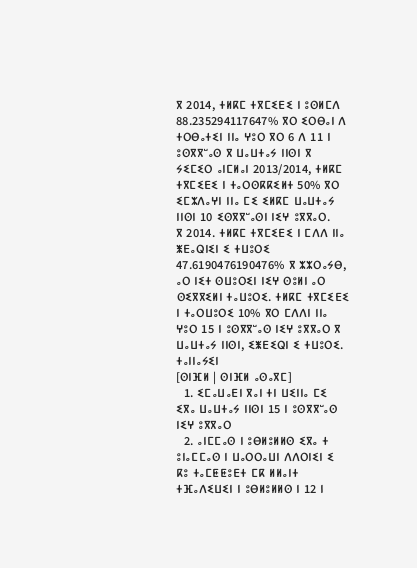ⴳ 2014, ⵜⵍⴽⵎ ⵜⴳⵎⵉⴹⵉ ⵏ ⵓⵙⵍⵎⴷ 88.235294117647% ⴳⵔ ⵉⵔⴱⴰⵏ ⴷ ⵜⵔⴱⴰⵜⵉⵏ ⵏⵏⴰ ⵖⵓⵔ ⴳⵔ 6 ⴷ 11 ⵏ ⵓⵙⴳⴳⵯⴰⵙ ⴳ ⵡⴰⵡⵜⴰⵢ ⵏⵏⵙⵏ ⴳ ⵢⵉⵎⵉⵔ ⴰⵏⵎⵍⴰⵏ 2013/2014, ⵜⵍⴽⵎ ⵜⴳⵎⵉⴹⵉ ⵏ ⵜⴰⵔⵙⴽⴽⵉⵍⵜ 50% ⴳⵔ ⵉⵎⵣⴷⴰⵖⵏ ⵏⵏⴰ ⵎⵉ ⵉⵍⴽⵎ ⵡⴰⵡⵜⴰⵢ ⵏⵏⵙⵏ 10 ⵉⵙⴳⴳⵯⴰⵙⵏ ⵏⵉⵖ ⵓⴳⴳⴰⵔ.
ⴳ 2014. ⵜⵍⴽⵎ ⵜⴳⵎⵉⴹⵉ ⵏ ⵎⴷⴷ ⵏⵏⴰ ⵥⴹⴰⵕⵏⵉⵏ ⵉ ⵜⵡⵓⵔⵉ 47.6190476190476% ⴳ ⵣⵣⵔⴰⵢⴱ, ⴰⵔ ⵏⵉⵜ ⵙⵡⵓⵔⵉⵏ ⵏⵉⵖ ⵙⵓⵍⵏ ⴰⵔ ⵙⵉⴳⴳⵉⵍⵏ ⵜⴰⵡⵓⵔⵉ. ⵜⵍⴽⵎ ⵜⴳⵎⵉⴹⵉ ⵏ ⵜⴰⵔⵡⵓⵔⵉ 10% ⴳⵔ ⵎⴷⴷⵏ ⵏⵏⴰ ⵖⵓⵔ 15 ⵏ ⵓⵙⴳⴳⵯⴰⵙ ⵏⵉⵖ ⵓⴳⴳⴰⵔ ⴳ ⵡⴰⵡⵜⴰⵢ ⵏⵏⵙⵏ, ⵉⵥⴹⵉⵕⵏ ⵉ ⵜⵡⵓⵔⵉ.
ⵜⴰⵏⵏⴰⵢⵉⵏ
[ⵙⵏⴼⵍ | ⵙⵏⴼⵍ ⴰⵙⴰⴳⵎ]
  1. ⵉⵎⴰⵡⴰⴹⵏ ⴳⴰⵏ ⵜⵏ ⵡⵉⵏⵏⴰ ⵎⵉ ⵉⴳⴰ ⵡⴰⵡⵜⴰⵢ ⵏⵏⵙⵏ 15 ⵏ ⵓⵙⴳⴳⵯⴰⵙ ⵏⵉⵖ ⵓⴳⴳⴰⵔ
  2. ⴰⵏⵎⵎⴰⵙ ⵏ ⵓⴱⵍⵓⵍⵍⵙ ⵉⴳⴰ ⵜ ⵓⵏⴰⵎⵎⴰⵙ ⵏ ⵡⴰⵔⵔⴰⵡⵏ ⴷⴷⵔⵏⵉⵏ ⵉ ⴽⵓ ⵜⴰⵎⵟⵟⵓⴹⵜ ⵎⴽ ⵍⵍⴰⵏⵜ ⵜⴼⴰⴷⵉⵡⵉⵏ ⵏ ⵓⴱⵍⵓⵍⵍⵙ ⵏ 12 ⵏ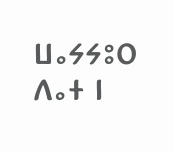ⵡⴰⵢⵢⵓⵔ ⴷⴰⵜ ⵏ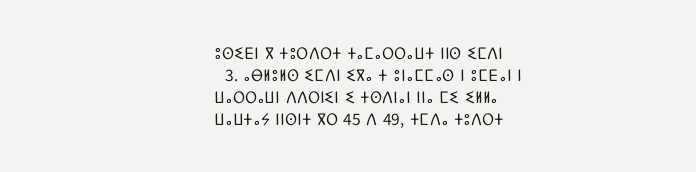ⵓⵙⵉⴹⵏ ⴳ ⵜⵓⵔⴷⵔⵜ ⵜⴰⵎⴰⵔⵔⴰⵡⵜ ⵏⵏⵙ ⵉⵎⴷⵏ
  3. ⴰⴱⵍⵓⵍⵙ ⵉⵎⴷⵏ ⵉⴳⴰ ⵜ ⵓⵏⴰⵎⵎⴰⵙ ⵏ ⵓⵎⴹⴰⵏ ⵏ ⵡⴰⵔⵔⴰⵡⵏ ⴷⴷⵔⵏⵉⵏ ⵉ ⵜⵙⴷⵏⴰⵏ ⵏⵏⴰ ⵎⵉ ⵉⵍⵍⴰ ⵡⴰⵡⵜⴰⵢ ⵏⵏⵙⵏⵜ ⴳⵔ 45 ⴷ 49, ⵜⵎⴷⴰ ⵜⵓⴷⵔⵜ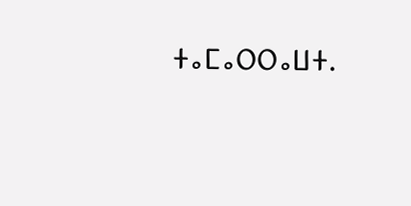ⵜⴰⵎⴰⵔⵔⴰⵡⵜ.